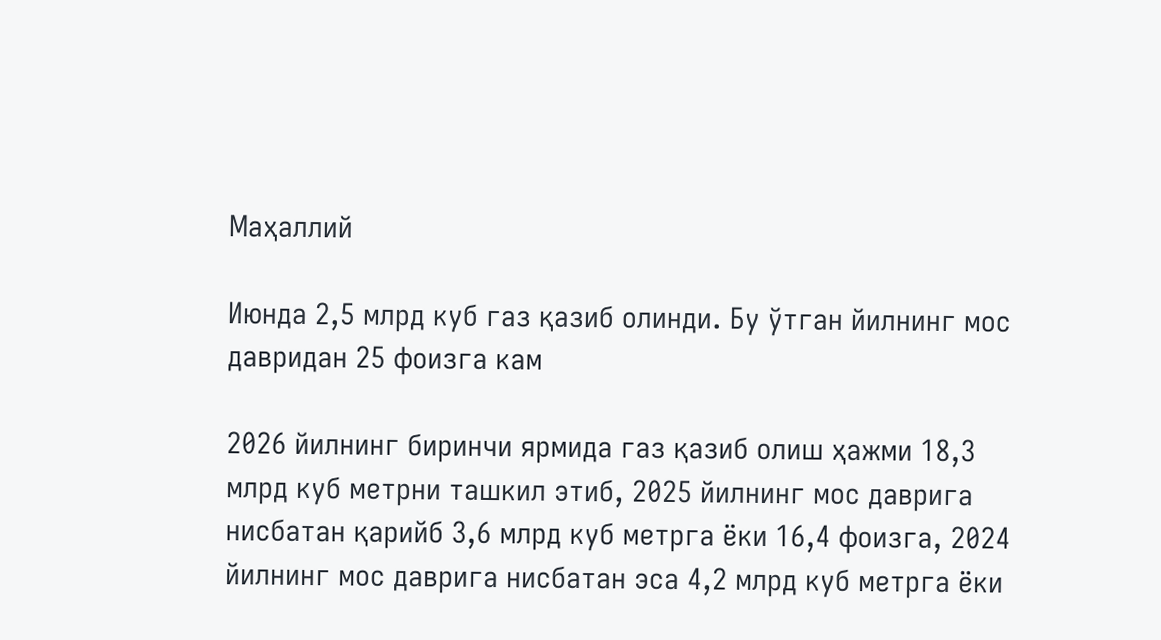Маҳаллий

Июнда 2,5 млрд куб газ қазиб олинди. Бу ўтган йилнинг мос давридан 25 фоизга кам

2026 йилнинг биринчи ярмида газ қазиб олиш ҳажми 18,3 млрд куб метрни ташкил этиб, 2025 йилнинг мос даврига нисбатан қарийб 3,6 млрд куб метрга ёки 16,4 фоизга, 2024 йилнинг мос даврига нисбатан эса 4,2 млрд куб метрга ёки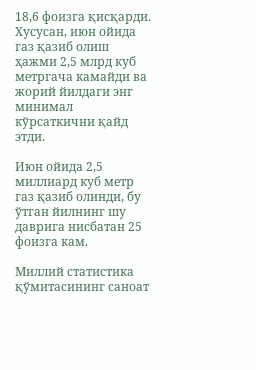18,6 фоизга қисқарди. Хусусан, июн ойида газ қазиб олиш ҳажми 2,5 млрд куб метргача камайди ва жорий йилдаги энг минимал кўрсаткични қайд этди.

Июн ойида 2,5 миллиард куб метр газ қазиб олинди, бу ўтган йилнинг шу даврига нисбатан 25 фоизга кам.

Миллий статистика қўмитасининг саноат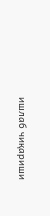ишлаб чиқариши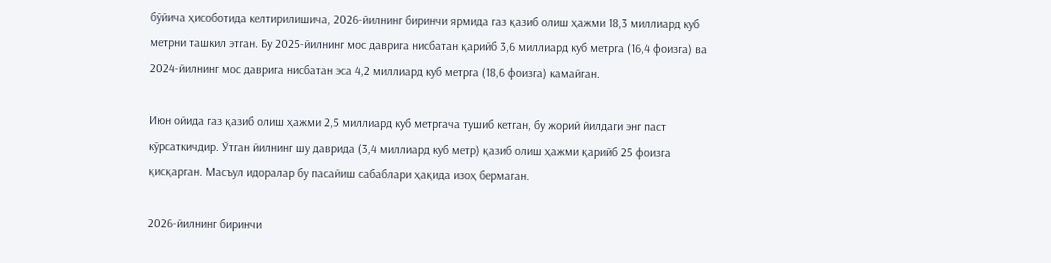бўйича ҳисоботида келтирилишича, 2026-йилнинг биринчи ярмида газ қазиб олиш ҳажми 18,3 миллиард куб метрни ташкил этган. Бу 2025-йилнинг мос даврига нисбатан қарийб 3,6 миллиард куб метрга (16,4 фоизга) ва 2024-йилнинг мос даврига нисбатан эса 4,2 миллиард куб метрга (18,6 фоизга) камайган.

Июн ойида газ қазиб олиш ҳажми 2,5 миллиард куб метргача тушиб кетган, бу жорий йилдаги энг паст кўрсаткичдир. Ўтган йилнинг шу даврида (3,4 миллиард куб метр) қазиб олиш ҳажми қарийб 25 фоизга қисқарган. Масъул идоралар бу пасайиш сабаблари ҳақида изоҳ бермаган.

2026-йилнинг биринчи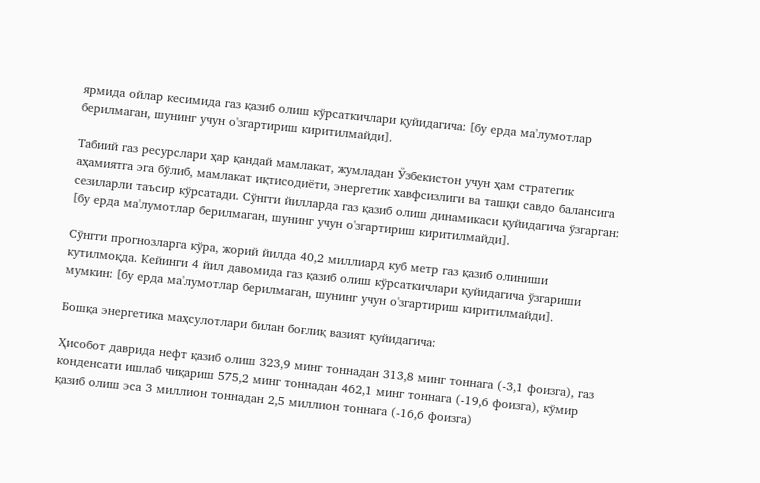ярмида ойлар кесимида газ қазиб олиш кўрсаткичлари қуйидагича: [бу ерда ма'лумотлар берилмаган, шунинг учун о'згартириш киритилмайди].

Табиий газ ресурслари ҳар қандай мамлакат, жумладан Ўзбекистон учун ҳам стратегик аҳамиятга эга бўлиб, мамлакат иқтисодиёти, энергетик хавфсизлиги ва ташқи савдо балансига сезиларли таъсир кўрсатади. Сўнгги йилларда газ қазиб олиш динамикаси қуйидагича ўзгарган: [бу ерда ма'лумотлар берилмаган, шунинг учун о'згартириш киритилмайди].

Сўнгги прогнозларга кўра, жорий йилда 40,2 миллиард куб метр газ қазиб олиниши кутилмоқда. Кейинги 4 йил давомида газ қазиб олиш кўрсаткичлари қуйидагича ўзгариши мумкин: [бу ерда ма'лумотлар берилмаган, шунинг учун о'згартириш киритилмайди].

Бошқа энергетика маҳсулотлари билан боғлиқ вазият қуйидагича:

Ҳисобот даврида нефт қазиб олиш 323,9 минг тоннадан 313,8 минг тоннага (-3,1 фоизга), газ конденсати ишлаб чиқариш 575,2 минг тоннадан 462,1 минг тоннага (-19,6 фоизга), кўмир қазиб олиш эса 3 миллион тоннадан 2,5 миллион тоннага (-16,6 фоизга)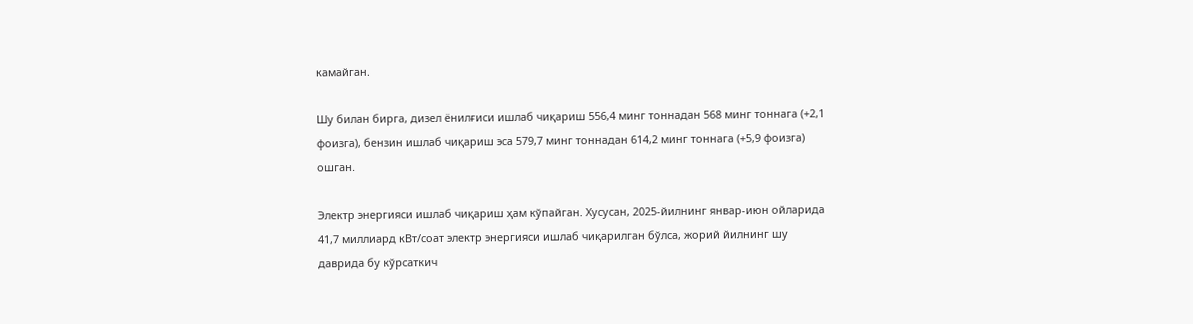камайган.

Шу билан бирга, дизел ёнилғиси ишлаб чиқариш 556,4 минг тоннадан 568 минг тоннага (+2,1 фоизга), бензин ишлаб чиқариш эса 579,7 минг тоннадан 614,2 минг тоннага (+5,9 фоизга) ошган.

Электр энергияси ишлаб чиқариш ҳам кўпайган. Хусусан, 2025-йилнинг январ-июн ойларида 41,7 миллиард кВт/соат электр энергияси ишлаб чиқарилган бўлса, жорий йилнинг шу даврида бу кўрсаткич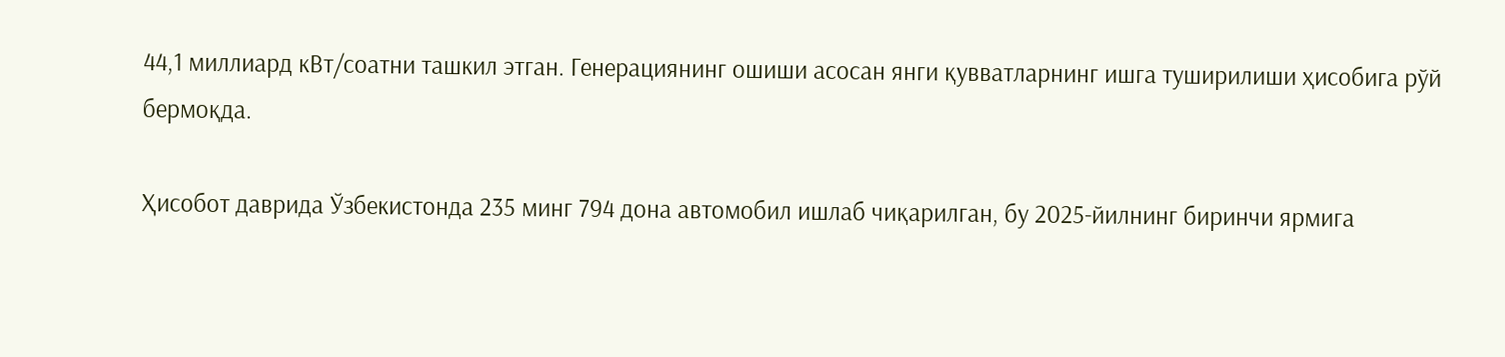44,1 миллиард кВт/соатни ташкил этган. Генерациянинг ошиши асосан янги қувватларнинг ишга туширилиши ҳисобига рўй бермоқда.

Ҳисобот даврида Ўзбекистонда 235 минг 794 дона автомобил ишлаб чиқарилган, бу 2025-йилнинг биринчи ярмига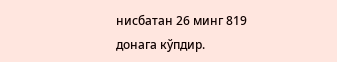нисбатан 26 минг 819 донага кўпдир.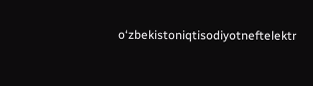o‘zbekistoniqtisodiyotneftelektr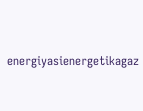energiyasienergetikagaz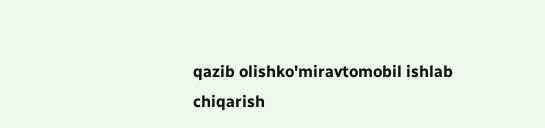qazib olishko'miravtomobil ishlab chiqarish